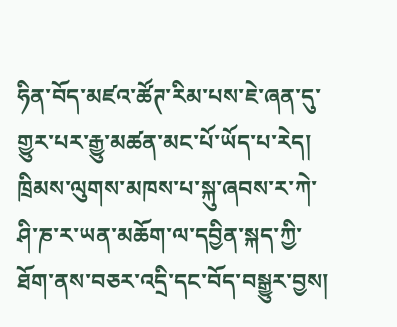ཧིན་བོད་མཛའ་ཚོཊ་རིམ་པས་ཇེ་ཞན་དུ་གྱུར་པར་རྒྱུ་མཚན་མང་པོ་ཡོད་པ་རེད།
ཁྲིམས་ལུགས་མཁས་པ་སྐུ་ཞབས་ར་ཀེ་ཤི་ཎ་ར་ཡན་མཆོག་ལ་དབྱིན་སྐད་ཀྱི་ཐོག་ནས་བཅར་འདྲི་དང་བོད་བསྒྱུར་བྱས།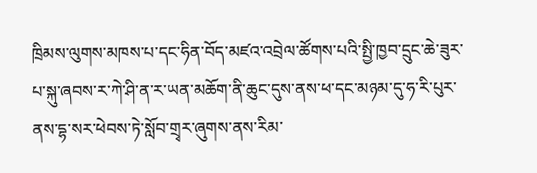ཁྲིམས་ལུགས་མཁས་པ་དང་ཧིན་བོད་མཛའ་འབྲེལ་ཚོགས་པའི་སྤྱི་ཁྱབ་དྲུང་ཆེ་ཟུར་པ་སྐུ་ཞབས་ར་ཀེ་ཤི་ན་ར་ཡན་མཆོག་ནི་ཆུང་དུས་ནས་ཕ་དང་མཉམ་དུ་ཧ་རི་པུར་ནས་དྷ་སར་ཕེབས་ཏེ་སློབ་གྲྭར་ཞུགས་ནས་རིམ་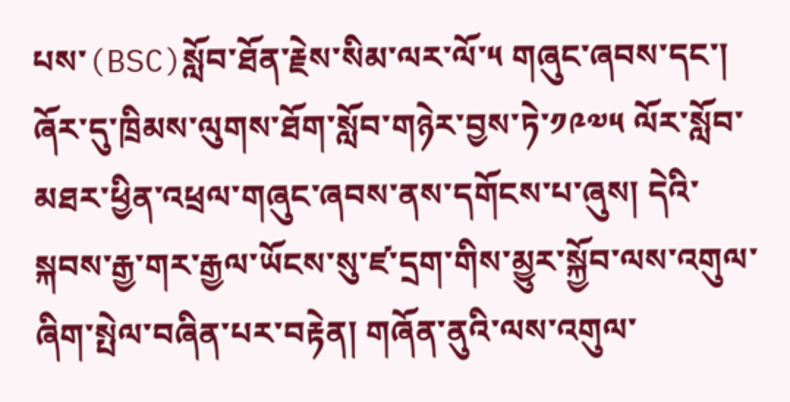པས་(BSC)སློབ་ཐོན་རྗེས་སིམ་ལར་ལོ་༥ གཞུང་ཞབས་དང་། ཞོར་དུ་ཁྲིམས་ལུགས་ཐོག་སློབ་གཉེར་བྱས་ཏེ་༡༩༧༥ ལོར་སློབ་མཐར་ཕྱིན་འཕྲལ་གཞུང་ཞབས་ནས་དགོངས་པ་ཞུས། དེའི་སྐབས་རྒྱ་གར་རྒྱལ་ཡོངས་སུ་ཛ་དྲག་གིས་མྱུར་སྐྱོབ་ལས་འགུལ་ཞིག་སྤེལ་བཞིན་པར་བརྟེན། གཞོན་ནུའི་ལས་འགུལ་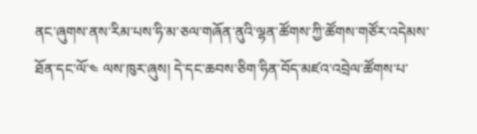ནང་ཞུགས་ནས་རིམ་པས་ཧི་མ་ཅལ་གཞོན་ནུའི་ལྷན་ཚོགས་ཀྱི་ཚོགས་གཙོར་འདེམས་ཐོན་དང་ལོ་༤ ལས་ཁུར་ཞུས། དེ་དང་ཆབས་ཅིག་ཧིན་བོད་མཛའ་འབྲེལ་ཚོགས་པ་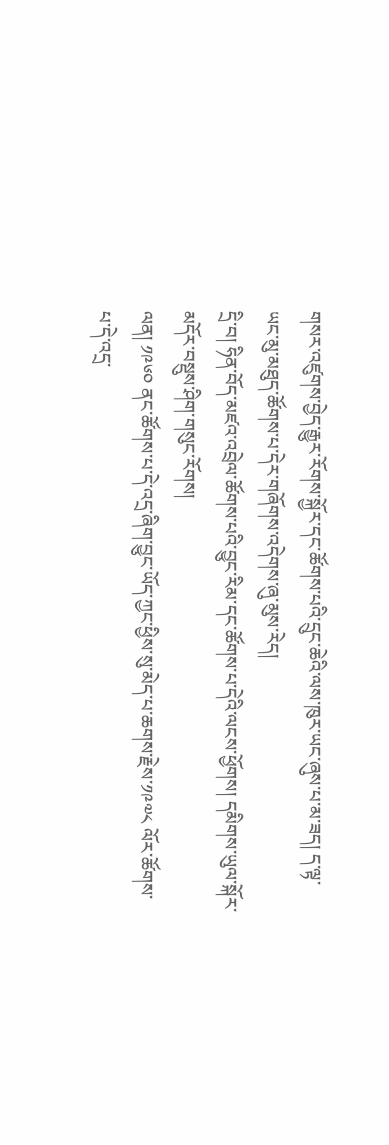གསར་འཛུགས་བྱེད་རྒྱུར་རོགས་སྐྱོར་དང་ཚོགས་པའི་དྲུང་ཆེའི་ལས་ཁུར་ཡང་ཞུས་པ་མ་ཟད། ད་ལྟ་ཡང་མུ་མཐུད་ཚོགས་པ་དེར་གཞོགས་འདེགས་ཞུ་མུས་རེད།
དྲི་བ། ཧིན་བོད་མཛའ་འབྲེལ་ཚོགས་པའི་བྱུང་རིམ་དང་ཚོགས་པ་དེའི་ལངས་ཕྱོགས། དམིགས་ཡུལ་སྐོར་མདོར་བསྡུས་ཤིག་གསུང་རོགས།
ལན། ༡༩༦༠ ནང་ཚོགས་པ་དེ་འདྲ་ཞིག་བྱུང་ཡོད་ཀྱང་ཕྱིས་སུ་མེད་པ་ཆགས་རྗེས་༡༩༧༨ ལོར་ཚོགས་པ་དེ་འདྲ་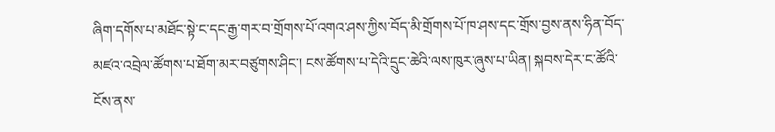ཞིག་དགོས་པ་མཐོང་སྟེ་ང་དང་རྒྱ་གར་བ་གྲོགས་པོ་འགའ་ཤས་ཀྱིས་བོད་མི་གྲོགས་པོ་ཁ་ཤས་དང་གྲོས་བྱས་ནས་ཧིན་བོད་མཛའ་འབྲེལ་ཚོགས་པ་ཐོག་མར་བཙུགས་ཤིང་། ངས་ཚོགས་པ་དེའི་དྲུང་ཆེའི་ལས་ཁུར་ཞུས་པ་ཡིན། སྐབས་དེར་ང་ཚོའི་ངོས་ནས་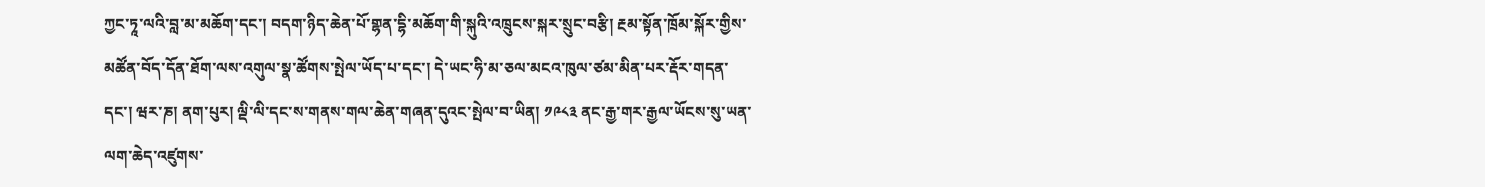ཀྱང་ཏཱ་ལའི་བླ་མ་མཆོག་དང་། བདག་ཉིད་ཆེན་པོ་གྷན་དྷི་མཆོག་གི་སྐུའི་འཁྲུངས་སྐར་སྲུང་བརྩི། རྔམ་སྟོན་ཁྲོམ་སྐོར་གྱིས་མཚོན་བོད་དོན་ཐོག་ལས་འགུལ་སྣ་ཚོགས་སྤེལ་ཡོད་པ་དང་། དེ་ཡང་ཧི་མ་ཅལ་མངའ་ཁུལ་ཙམ་མིན་པར་རྡོར་གདན་དང་། ཝར་ཎ། ནག་པུར། ལྡི་ལི་དང་ས་གནས་གལ་ཆེན་གཞན་དུའང་སྤེལ་བ་ཡིན། ༡༩༨༣ ནང་རྒྱ་གར་རྒྱལ་ཡོངས་སུ་ཡན་ལག་ཆེད་འཛུགས་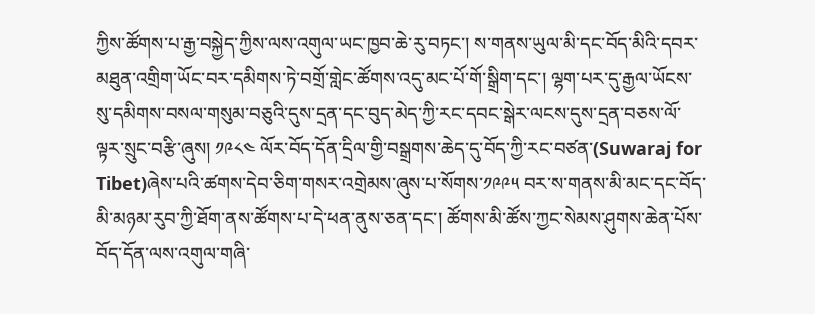ཀྱིས་ཚོགས་པ་རྒྱ་བསྐྱེད་ཀྱིས་ལས་འགུལ་ཡང་ཁྱབ་ཆེ་རུ་བཏང་། ས་གནས་ཡུལ་མི་དང་བོད་མིའི་དབར་མཐུན་འགྲིག་ཡོང་བར་དམིགས་ཏེ་བགྲོ་གླེང་ཚོགས་འདུ་མང་པོ་གོ་སྒྲིག་དང་། ལྷག་པར་དུ་རྒྱལ་ཡོངས་སུ་དམིགས་བསལ་གསུམ་བཅུའི་དུས་དྲན་དང་བུད་མེད་ཀྱི་རང་དབང་སྒེར་ལངས་དུས་དྲན་བཅས་ལོ་ལྟར་སྲུང་བརྩི་ཞུས། ༡༩༨༤ ལོར་བོད་དོན་དྲིལ་གྱི་བསྒྲགས་ཆེད་དུ་བོད་ཀྱི་རང་བཙན་(Suwaraj for Tibet)ཞེས་པའི་ཚགས་དེབ་ཅིག་གསར་འགྲེམས་ཞུས་པ་སོགས་༡༩༩༥ བར་ས་གནས་མི་མང་དང་བོད་མི་མཉམ་རུབ་ཀྱི་ཐོག་ནས་ཚོགས་པ་དེ་ཕན་ནུས་ཅན་དང་། ཚོགས་མི་ཚོས་ཀྱང་སེམས་ཤུགས་ཆེན་པོས་བོད་དོན་ལས་འགུལ་གཞི་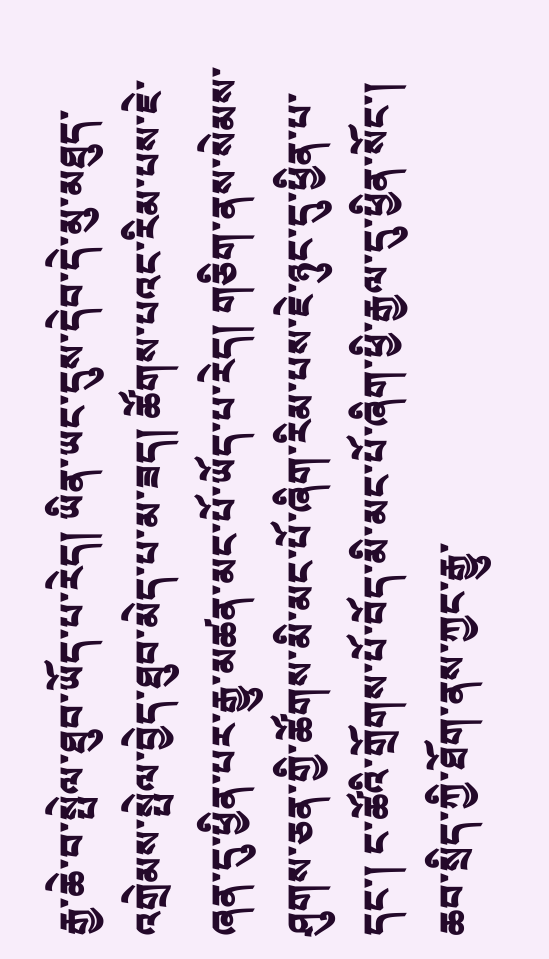རྒྱ་ཆེ་བ་སྤེལ་ཐུབ་ཡོད་པ་རེད། ཡིན་ཡང་དུས་དེབ་དེ་མུ་མཐུད་འགྲེམས་སྤེལ་བྱེད་ཐུབ་མེད་པ་མ་ཟད། ཚོགས་པའང་རིམ་པས་ཇེ་ཞན་དུ་ཕྱིན་པར་རྒྱུ་མཚན་མང་པོ་ཡོད་པ་རེད། གཅིག་ནས་སེམས་ཤུགས་ཅན་གྱི་ཚོགས་མི་མང་པོ་ཞིག་རིམ་པས་ཇེ་ཉུང་དུ་ཕྱིན་པ་དང་། ང་ཚོའི་གྲོགས་པོ་བོད་མི་མང་པོ་ཞིག་ཕྱི་རྒྱལ་དུ་ཕྱིན་སོང་། ཆབ་སྲིད་ཀྱི་ཐོག་ནས་ཀྱང་རྒྱུ་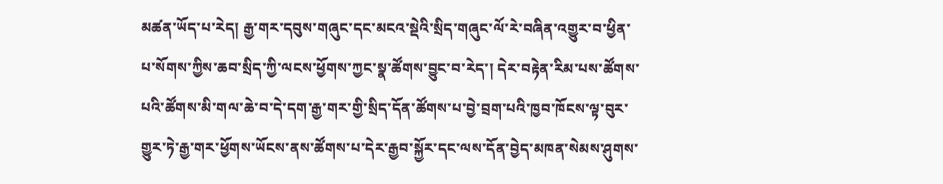མཚན་ཡོད་པ་རེད། རྒྱ་གར་དབུས་གཞུང་དང་མངའ་སྡེའི་སྲིད་གཞུང་ལོ་རེ་བཞིན་འགྱུར་བ་ཕྱིན་པ་སོགས་ཀྱིས་ཆབ་སྲིད་ཀྱི་ལངས་ཕྱོགས་ཀྱང་སྣ་ཚོགས་བྱུང་བ་རེད་། དེར་བརྟེན་རིམ་པས་ཚོགས་པའི་ཚོགས་མི་གལ་ཆེ་བ་དེ་དག་རྒྱ་གར་གྱི་སྲིད་དོན་ཚོགས་པ་བྱེ་བྲག་པའི་ཁྱབ་ཁོངས་ལྟ་བུར་གྱུར་ཏེ་རྒྱ་གར་ཕྱོགས་ཡོངས་ནས་ཚོགས་པ་དེར་རྒྱབ་སྐྱོར་དང་ལས་དོན་བྱེད་མཁན་སེམས་ཤུགས་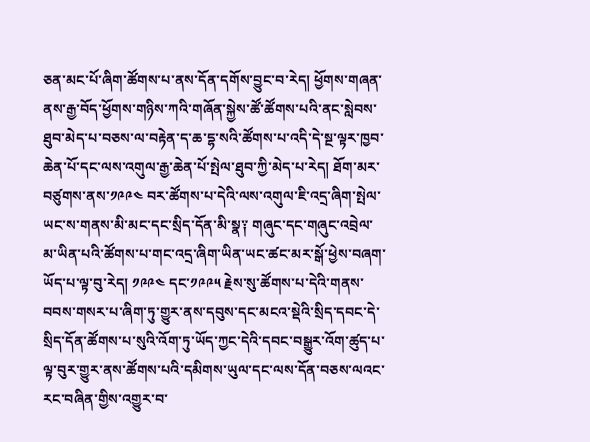ཅན་མང་པོ་ཞིག་ཚོགས་པ་ནས་དོན་དགོས་བྱུང་བ་རེད། ཕྱོགས་གཞན་ནས་རྒྱ་བོད་ཕྱོགས་གཉིས་ཀའི་གཞོན་སྐྱེས་ཚོ་ཚོགས་པའི་ནང་སླེབས་ཐུབ་མེད་པ་བཅས་ལ་བརྟེན་ད་ཆ་དྷ་སའི་ཚོགས་པ་འདི་དེ་སྔ་ལྟར་ཁྱབ་ཆེན་པོ་དང་ལས་འགུལ་རྒྱ་ཆེན་པོ་སྤེལ་ཐུབ་ཀྱི་མེད་པ་རེད། ཐོག་མར་བཙུགས་ནས་༡༩༩༤ བར་ཚོགས་པ་དེའི་ལས་འགུལ་ཇི་འདྲ་ཞིག་སྤེལ་ཡང་ས་གནས་མི་མང་དང་སྲིད་དོན་མི་སྣ༑ གཞུང་དང་གཞུང་འབྲེལ་མ་ཡིན་པའི་ཚོགས་པ་གང་འདྲ་ཞིག་ཡིན་ཡང་ཚང་མར་སྒོ་ཕྱེས་བཞག་ཡོད་པ་ལྟ་བུ་རེད། ༡༩༩༤ དང་༡༩༩༥ རྗེས་སུ་ཚོགས་པ་དེའི་གནས་བབས་གསར་པ་ཞིག་ཏུ་གྱུར་ནས་དབུས་དང་མངའ་སྡེའི་སྲིད་དབང་དེ་སྲིད་དོན་ཚོགས་པ་སུའི་འོག་ཏུ་ཡོད་ཀྱང་དེའི་དབང་བསྒྱུར་འོག་ཚུད་པ་ལྟ་བུར་གྱུར་ནས་ཚོགས་པའི་དམིགས་ཡུལ་དང་ལས་དོན་བཅས་ལའང་རང་བཞིན་གྱིས་འགྱུར་བ་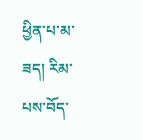ཕྱིན་པ་མ་ཟད། རིམ་པས་བོད་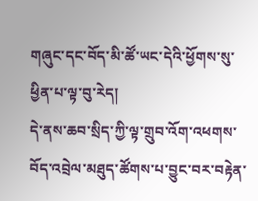གཞུང་དང་བོད་མི་ཚོ་ཡང་དེའི་ཕྱོགས་སུ་ཕྱིན་པ་ལྟ་བུ་རེད།
དེ་ནས་ཆབ་སྲིད་ཀྱི་ལྟ་གྲུབ་འོག་འཕགས་བོད་འབྲེལ་མཐུད་ཚོགས་པ་བྱུང་བར་བརྟེན་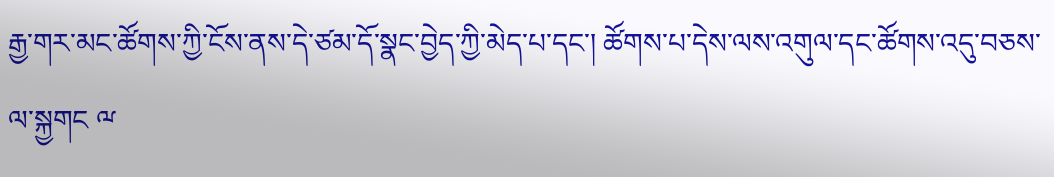རྒྱ་གར་མང་ཚོགས་ཀྱི་ངོས་ནས་དེ་ཙམ་དོ་སྣང་བྱེད་ཀྱི་མེད་པ་དང་། ཚོགས་པ་དེས་ལས་འགུལ་དང་ཚོགས་འདུ་བཅས་ལ་སྐྱགང ྋ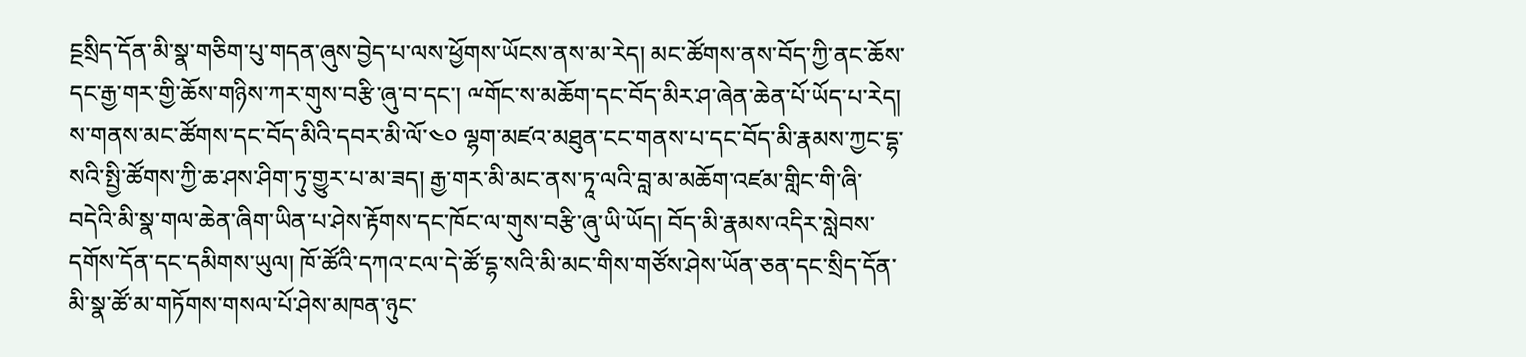ངྔསྲིད་དོན་མི་སྣ་གཅིག་པུ་གདན་ཞུས་བྱེད་པ་ལས་ཕྱོགས་ཡོངས་ནས་མ་རེད། མང་ཚོགས་ནས་བོད་ཀྱི་ནང་ཆོས་དང་རྒྱ་གར་གྱི་ཆོས་གཉིས་ཀར་གུས་བརྩི་ཞུ་བ་དང་། ྋགོང་ས་མཆོག་དང་བོད་མིར་ཤ་ཞེན་ཆེན་པོ་ཡོད་པ་རེད། ས་གནས་མང་ཚོགས་དང་བོད་མིའི་དབར་མི་ལོ་༤༠ ལྷག་མཛའ་མཐུན་ངང་གནས་པ་དང་བོད་མི་རྣམས་ཀྱང་དྷ་སའི་སྤྱི་ཚོགས་ཀྱི་ཆ་ཤས་ཤིག་ཏུ་གྱུར་པ་མ་ཟད། རྒྱ་གར་མི་མང་ནས་ཏཱ་ལའི་བླ་མ་མཆོག་འཛམ་གླིང་གི་ཞི་བདེའི་མི་སྣ་གལ་ཆེན་ཞིག་ཡིན་པ་ཤེས་རྟོགས་དང་ཁོང་ལ་གུས་བརྩི་ཞུ་ཡི་ཡོད། བོད་མི་རྣམས་འདིར་སླེབས་དགོས་དོན་དང་དམིགས་ཡུལ། ཁོ་ཚོའི་དཀའ་ངལ་དེ་ཚོ་དྷ་སའི་མི་མང་གིས་གཙོས་ཤེས་ཡོན་ཅན་དང་སྲིད་དོན་མི་སྣ་ཚོ་མ་གཏོགས་གསལ་པོ་ཤེས་མཁན་ཉུང་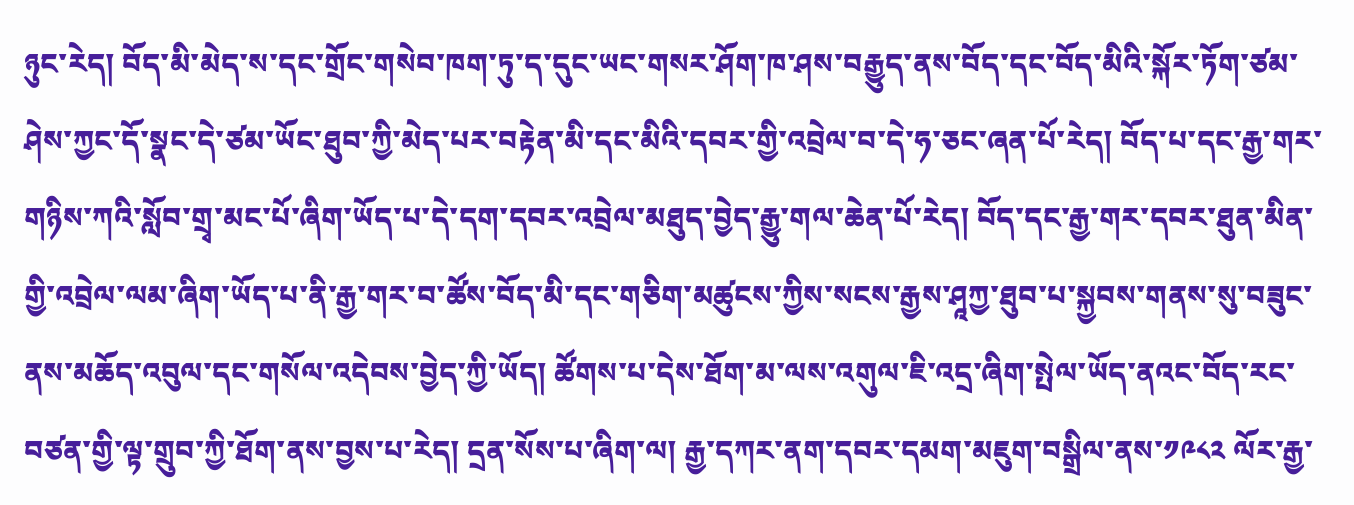ཉུང་རེད། བོད་མི་མེད་ས་དང་གྲོང་གསེབ་ཁག་ཏུ་ད་དུང་ཡང་གསར་ཤོག་ཁ་ཤས་བརྒྱུད་ནས་བོད་དང་བོད་མིའི་སྐོར་ཏོག་ཙམ་ཤེས་ཀྱང་དོ་སྣང་དེ་ཙམ་ཡོང་ཐུབ་ཀྱི་མེད་པར་བརྟེན་མི་དང་མིའི་དབར་གྱི་འབྲེལ་བ་དེ་ཧ་ཅང་ཞན་པོ་རེད། བོད་པ་དང་རྒྱ་གར་གཉིས་ཀའི་སློབ་གྲྭ་མང་པོ་ཞིག་ཡོད་པ་དེ་དག་དབར་འབྲེལ་མཐུད་བྱེད་རྒྱུ་གལ་ཆེན་པོ་རེད། བོད་དང་རྒྱ་གར་དབར་ཐུན་མིན་གྱི་འབྲེལ་ལམ་ཞིག་ཡོད་པ་ནི་རྒྱ་གར་བ་ཚོས་བོད་མི་དང་གཅིག་མཚུངས་ཀྱིས་སངས་རྒྱས་ཤཱཀྱ་ཐུབ་པ་སྐྱབས་གནས་སུ་བཟུང་ནས་མཆོད་འབུལ་དང་གསོལ་འདེབས་བྱེད་ཀྱི་ཡོད། ཚོགས་པ་དེས་ཐོག་མ་ལས་འགུལ་ཇི་འདྲ་ཞིག་སྤེལ་ཡོད་ནའང་བོད་རང་བཙན་གྱི་ལྟ་གྲུབ་ཀྱི་ཐོག་ནས་བྱས་པ་རེད། དྲན་སོས་པ་ཞིག་ལ། རྒྱ་དཀར་ནག་དབར་དམག་མཇུག་བསྒྲིལ་ནས་༡༩༨༢ ལོར་རྒྱ་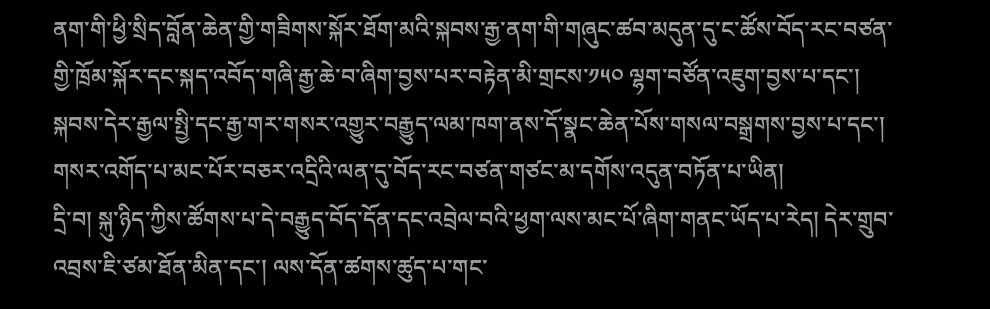ནག་གི་ཕྱི་སྲིད་བློན་ཆེན་གྱི་གཟིགས་སྐོར་ཐོག་མའི་སྐབས་རྒྱ་ནག་གི་གཞུང་ཚབ་མདུན་དུ་ང་ཚོས་བོད་རང་བཙན་གྱི་ཁྲོམ་སྐོར་དང་སྐད་འབོད་གཞི་རྒྱ་ཆེ་བ་ཞིག་བྱས་པར་བརྟེན་མི་གྲངས་༡༥༠ ལྷག་བཙོན་འཇུག་བྱས་པ་དང་། སྐབས་དེར་རྒྱལ་སྤྱི་དང་རྒྱ་གར་གསར་འགྱུར་བརྒྱུད་ལམ་ཁག་ནས་དོ་སྣང་ཆེན་པོས་གསལ་བསྒྲགས་བྱས་པ་དང་། གསར་འགོད་པ་མང་པོར་བཅར་འདྲིའི་ལན་དུ་བོད་རང་བཙན་གཙང་མ་དགོས་འདུན་བཏོན་པ་ཡིན།
དྲི་བ། སྐུ་ཉིད་ཀྱིས་ཚོགས་པ་དེ་བརྒྱུད་བོད་དོན་དང་འབྲེལ་བའི་ཕྱག་ལས་མང་པོ་ཞིག་གནང་ཡོད་པ་རེད། དེར་གྲུབ་འབྲས་ཇི་ཙམ་ཐོན་མིན་དང་། ལས་དོན་ཚགས་ཚུད་པ་གང་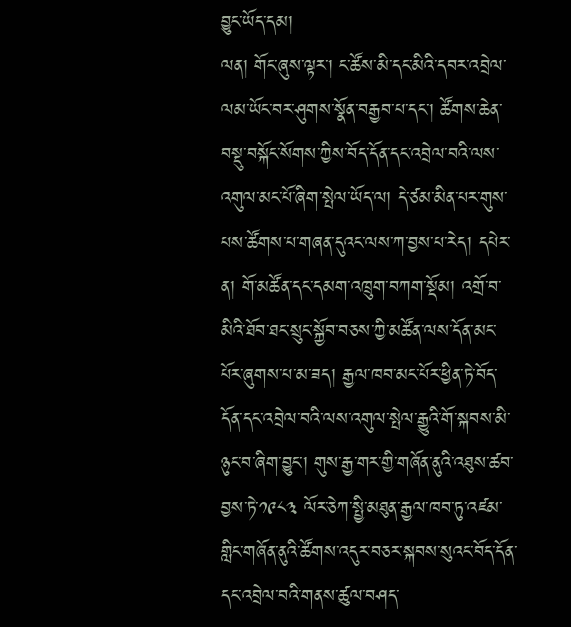བྱུང་ཡོད་དམ།
ལན། གོང་ཞུས་ལྟར་། ང་ཚོས་མི་དང་མིའི་དབར་འབྲེལ་ལམ་ཡོང་བར་ཤུགས་སྣོན་བརྒྱབ་པ་དང་། ཚོགས་ཆེན་བསྡུ་བསྐོང་སོགས་ཀྱིས་བོད་དོན་དང་འབྲེལ་བའི་ལས་འགུལ་མང་པོ་ཞིག་སྤེལ་ཡོད་ལ། དེ་ཙམ་མིན་པར་གུས་པས་ཚོགས་པ་གཞན་དུའང་ལས་ཀ་བྱས་པ་རེད། དཔེར་ན། གོ་མཚོན་དང་དམག་འཁྲུག་བཀག་སྡོམ། འགྲོ་བ་མིའི་ཐོབ་ཐང་སྲུང་སྐྱོབ་བཅས་ཀྱི་མཚོན་ལས་དོན་མང་པོར་ཞུགས་པ་མ་ཟད། རྒྱལ་ཁབ་མང་པོར་ཕྱིན་ཏེ་བོད་དོན་དང་འབྲེལ་བའི་ལས་འགུལ་སྤེལ་རྒྱུའི་གོ་སྐབས་མི་ཉུང་བ་ཞིག་བྱུང་། གུས་རྒྱ་གར་གྱི་གཞོན་ནུའི་འཐུས་ཚབ་བྱས་ཏེ་༡༩༨༣ ལོར་ཅེཀ་སྤྱི་མཐུན་རྒྱལ་ཁབ་ཏུ་འཛམ་གླིང་གཞོན་ནུའི་ཚོགས་འདུར་བཅར་སྐབས་སུའང་བོད་དོན་དང་འབྲེལ་བའི་གནས་ཚུལ་བཤད་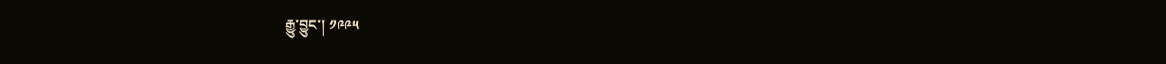རྒྱུ་བྱུང་། ༡༩༩༥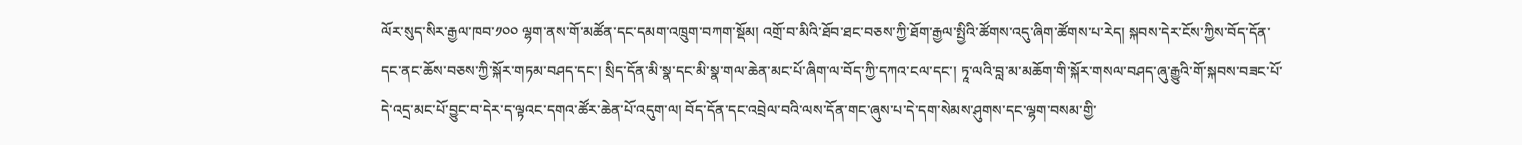ལོར་སུད་སིར་རྒྱལ་ཁབ་༡༠༠ ལྷག་ནས་གོ་མཚོན་དང་དམག་འཁྲུག་བཀག་སྡོམ། འགྲོ་བ་མིའི་ཐོབ་ཐང་བཅས་ཀྱི་ཐོག་རྒྱལ་སྤྱིའི་ཚོགས་འདུ་ཞིག་ཚོགས་པ་རེད། སྐབས་དེར་ངོས་ཀྱིས་བོད་དོན་དང་ནང་ཆོས་བཅས་ཀྱི་སྐོར་གཏམ་བཤད་དང་། སྲིད་དོན་མི་སྣ་དང་མི་སྣ་གལ་ཆེན་མང་པོ་ཞིག་ལ་བོད་ཀྱི་དཀའ་ངལ་དང་། ཏཱ་ལའི་བླ་མ་མཆོག་གི་སྐོར་གསལ་བཤད་ཞུ་རྒྱུའི་གོ་སྐབས་བཟང་པོ་དེ་འདྲ་མང་པོ་བྱུང་བ་དེར་ད་ལྟའང་དགའ་ཚོར་ཆེན་པོ་འདུག་ལ། བོད་དོན་དང་འབྲེལ་བའི་ལས་དོན་གང་ཞུས་པ་དེ་དག་སེམས་ཤུགས་དང་ལྷག་བསམ་གྱི་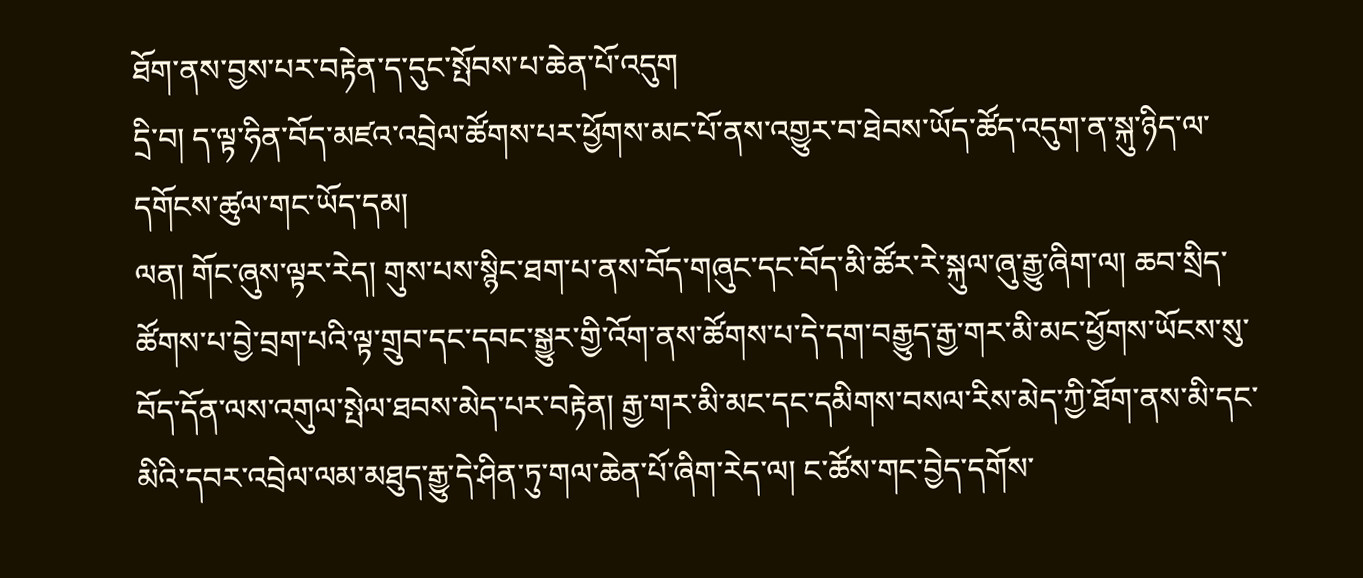ཐོག་ནས་བྱས་པར་བརྟེན་ད་དུང་སྤོབས་པ་ཆེན་པོ་འདུག
དྲི་བ། ད་ལྟ་ཧིན་བོད་མཛའ་འབྲེལ་ཚོགས་པར་ཕྱོགས་མང་པོ་ནས་འགྱུར་བ་ཐེབས་ཡོད་ཚོད་འདུག་ན་སྐུ་ཉིད་ལ་དགོངས་ཚུལ་གང་ཡོད་དམ།
ལན། གོང་ཞུས་ལྟར་རེད། གུས་པས་སྙིང་ཐག་པ་ནས་བོད་གཞུང་དང་བོད་མི་ཚོར་རེ་སྐུལ་ཞུ་རྒྱུ་ཞིག་ལ། ཆབ་སྲིད་ཚོགས་པ་བྱེ་བྲག་པའི་ལྟ་གྲུབ་དང་དབང་སྒྱུར་གྱི་འོག་ནས་ཚོགས་པ་དེ་དག་བརྒྱུད་རྒྱ་གར་མི་མང་ཕྱོགས་ཡོངས་སུ་བོད་དོན་ལས་འགུལ་སྤེལ་ཐབས་མེད་པར་བརྟེན། རྒྱ་གར་མི་མང་དང་དམིགས་བསལ་རིས་མེད་ཀྱི་ཐོག་ནས་མི་དང་མིའི་དབར་འབྲེལ་ལམ་མཐུད་རྒྱུ་དེ་ཤིན་ཏུ་གལ་ཆེན་པོ་ཞིག་རེད་ལ། ང་ཚོས་གང་བྱེད་དགོས་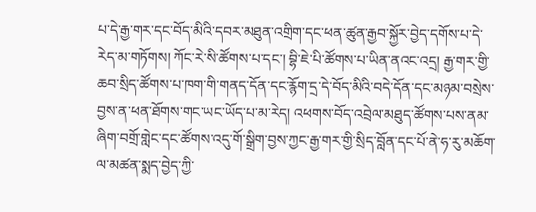པ་དེ་རྒྱ་གར་དང་བོད་མིའི་དབར་མཐུན་འགྲིག་དང་ཕན་ཚུན་རྒྱབ་སྐྱོར་བྱེད་དགོས་པ་དེ་རེད་མ་གཏོགས། ཀོང་རེ་སི་ཚོགས་པ་དང་། བྷི་ཇེ་པི་ཚོགས་པ་ཡིན་ནའང་འདྲ། རྒྱ་གར་གྱི་ཆབ་སྲིད་ཚོགས་པ་ཁག་གི་གནད་དོན་དང་རྙོག་དྲ་དེ་བོད་མིའི་བདེ་དོན་དང་མཉམ་བསྲེས་བྱས་ན་ཕན་ཐོགས་གང་ཡང་ཡོད་པ་མ་རེད། འཕགས་བོད་འབྲེལ་མཐུད་ཚོགས་པས་ནམ་ཞིག་བགྲོ་གླེང་དང་ཚོགས་འདུ་གོ་སྒྲིག་བྱས་ཀྱང་རྒྱ་གར་གྱི་སྲིད་བློན་དང་པོ་ནེ་ཧ་རུ་མཆོག་ལ་མཚན་སྨད་བྱེད་ཀྱི་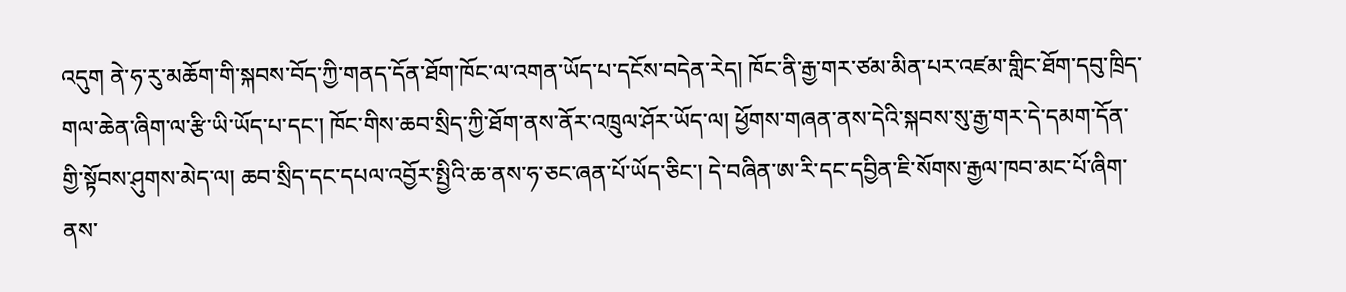འདུག ནེ་ཧ་རུ་མཆོག་གི་སྐབས་བོད་ཀྱི་གནད་དོན་ཐོག་ཁོང་ལ་འགན་ཡོད་པ་དངོས་བདེན་རེད། ཁོང་ནི་རྒྱ་གར་ཙམ་མིན་པར་འཛམ་གླིང་ཐོག་དབུ་ཁྲིད་གལ་ཆེན་ཞིག་ལ་རྩི་ཡི་ཡོད་པ་དང་། ཁོང་གིས་ཆབ་སྲིད་ཀྱི་ཐོག་ནས་ནོར་འཁྲུལ་ཤོར་ཡོད་ལ། ཕྱོགས་གཞན་ནས་དེའི་སྐབས་སུ་རྒྱ་གར་དེ་དམག་དོན་གྱི་སྟོབས་ཤུགས་མེད་ལ། ཆབ་སྲིད་དང་དཔལ་འབྱོར་སྤྱིའི་ཆ་ནས་ཧ་ཅང་ཞན་པོ་ཡོད་ཅིང་། དེ་བཞིན་ཨ་རི་དང་དབྱིན་ཇི་སོགས་རྒྱལ་ཁབ་མང་པོ་ཞིག་ནས་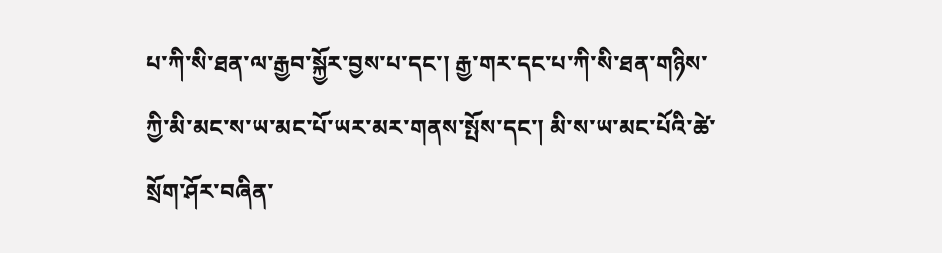པ་ཀི་སི་ཐན་ལ་རྒྱབ་སྐྱོར་བྱས་པ་དང་། རྒྱ་གར་དང་པ་ཀི་སི་ཐན་གཉིས་ཀྱི་མི་མང་ས་ཡ་མང་པོ་ཡར་མར་གནས་སྤོས་དང་། མི་ས་ཡ་མང་པོའི་ཚེ་སྲོག་ཤོར་བཞིན་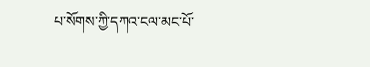པ་སོགས་ཀྱི་དཀའ་ངལ་མང་པོ་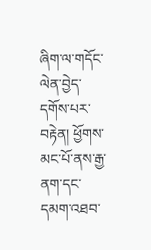ཞིག་ལ་གདོང་ལེན་བྱེད་དགོས་པར་བརྟེན། ཕྱོགས་མང་པོ་ནས་རྒྱ་ནག་དང་དམག་འཐབ་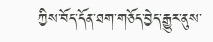ཀྱིས་བོད་དོན་ཐག་གཅོད་བྱེད་རྒྱུར་ནུས་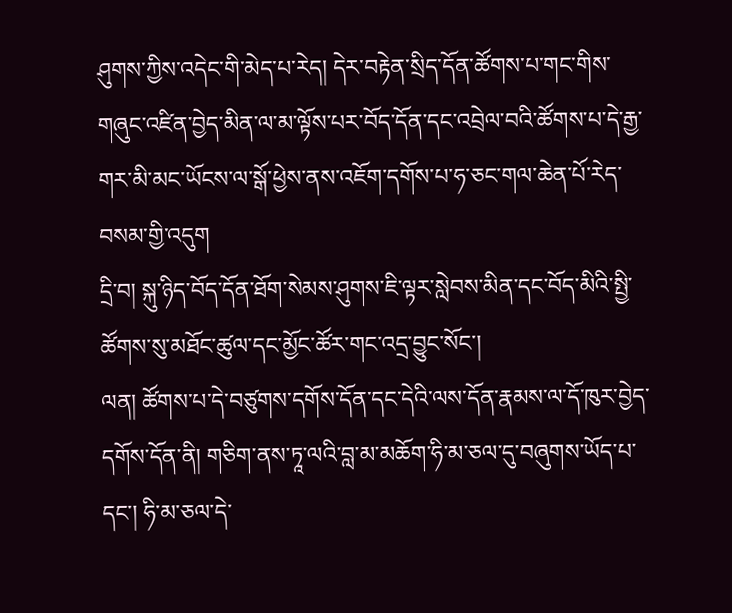ཤུགས་ཀྱིས་འདེང་གི་མེད་པ་རེད། དེར་བརྟེན་སྲིད་དོན་ཚོགས་པ་གང་གིས་གཞུང་འཛིན་བྱེད་མིན་ལ་མ་ལྟོས་པར་བོད་དོན་དང་འབྲེལ་བའི་ཚོགས་པ་དེ་རྒྱ་གར་མི་མང་ཡོངས་ལ་སྒོ་ཕྱེས་ནས་འཇོག་དགོས་པ་ཧ་ཅང་གལ་ཆེན་པོ་རེད་བསམ་གྱི་འདུག
དྲི་བ། སྐུ་ཉིད་བོད་དོན་ཐོག་སེམས་ཤུགས་ཇི་ལྟར་སླེབས་མིན་དང་བོད་མིའི་སྤྱི་ཚོགས་སུ་མཐོང་ཚུལ་དང་མྱོང་ཚོར་གང་འདྲ་བྱུང་སོང་།
ལན། ཚོགས་པ་དེ་བཙུགས་དགོས་དོན་དང་དེའི་ལས་དོན་རྣམས་ལ་དོ་ཁུར་བྱེད་དགོས་དོན་ནི། གཅིག་ནས་ཏཱ་ལའི་བླ་མ་མཆོག་ཧི་མ་ཅལ་དུ་བཞུགས་ཡོད་པ་དང་། ཧི་མ་ཅལ་དེ་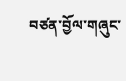བཙན་བྱོལ་གཞུང་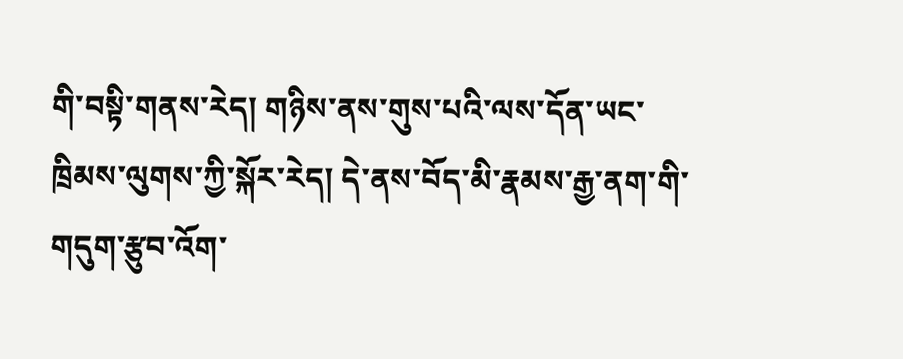གི་བསྟི་གནས་རེད། གཉིས་ནས་གུས་པའི་ལས་དོན་ཡང་ཁྲིམས་ལུགས་ཀྱི་སྐོར་རེད། དེ་ནས་བོད་མི་རྣམས་རྒྱ་ནག་གི་གདུག་རྩུབ་འོག་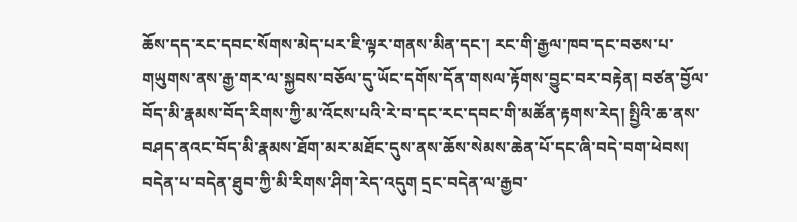ཆོས་དད་རང་དབང་སོགས་མེད་པར་ཇི་ལྟར་གནས་མིན་དང་། རང་གི་རྒྱལ་ཁབ་དང་བཅས་པ་གཡུགས་ནས་རྒྱ་གར་ལ་སྐྱབས་བཅོལ་དུ་ཡོང་དགོས་དོན་གསལ་རྟོགས་བྱུང་བར་བརྟེན། བཙན་བྱོལ་བོད་མི་རྣམས་བོད་རིགས་ཀྱི་མ་འོངས་པའི་རེ་བ་དང་རང་དབང་གི་མཚོན་རྟགས་རེད། སྤྱིའི་ཆ་ནས་བཤད་ནའང་བོད་མི་རྣམས་ཐོག་མར་མཐོང་དུས་ནས་ཆོས་སེམས་ཆེན་པོ་དང་ཞི་བདེ་བག་ཕེབས། བདེན་པ་བདེན་ཐུབ་ཀྱི་མི་རིགས་ཤིག་རེད་འདུག དྲང་བདེན་ལ་རྒྱབ་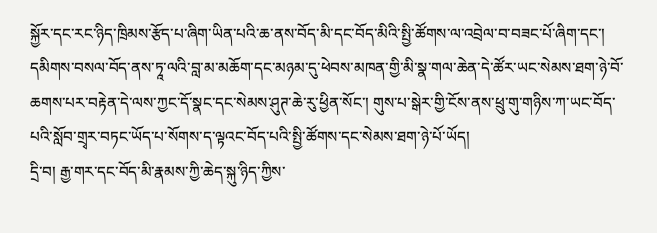སྐྱོར་དང་རང་ཉིད་ཁྲིམས་རྩོད་པ་ཞིག་ཡིན་པའི་ཆ་ནས་བོད་མི་དང་བོད་མིའི་སྤྱི་ཚོགས་ལ་འབྲེལ་བ་བཟང་པོ་ཞིག་དང་། དམིགས་བསལ་བོད་ནས་ཏཱ་ལའི་བླ་མ་མཆོག་དང་མཉམ་དུ་ཕེབས་མཁན་གྱི་མི་སྣ་གལ་ཆེན་དེ་ཚོར་ཡང་སེམས་ཐག་ཉེ་བོ་ཆགས་པར་བརྟེན་དེ་ལས་ཀྱང་དོ་སྣང་དང་སེམས་ཤུཊ་ཆེ་རུ་ཕྱིན་སོང་། གུས་པ་སྒེར་གྱི་ངོས་ནས་ཕྲུ་གུ་གཉིས་ཀ་ཡང་བོད་པའི་སློབ་གྲྭར་བཏང་ཡོད་པ་སོགས་ད་ལྟའང་བོད་པའི་སྤྱི་ཚོགས་དང་སེམས་ཐག་ཉེ་པོ་ཡོད།
དྲི་བ། རྒྱ་གར་དང་བོད་མི་རྣམས་ཀྱི་ཆེད་སྐུ་ཉིད་ཀྱིས་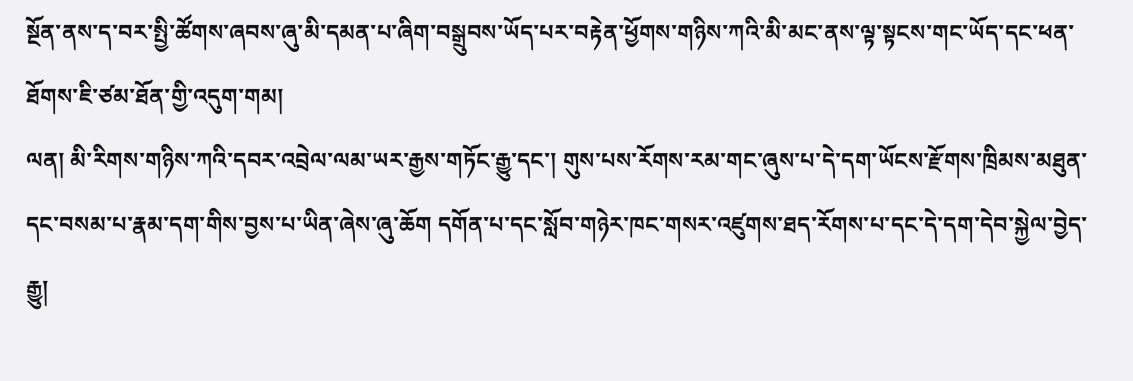སྔོན་ནས་ད་བར་སྤྱི་ཚོགས་ཞབས་ཞུ་མི་དམན་པ་ཞིག་བསྒྲུབས་ཡོད་པར་བརྟེན་ཕྱོགས་གཉིས་ཀའི་མི་མང་ནས་ལྟ་སྟངས་གང་ཡོད་དང་ཕན་ཐོགས་ཇི་ཙམ་ཐོན་གྱི་འདུག་གམ།
ལན། མི་རིགས་གཉིས་ཀའི་དབར་འབྲེལ་ལམ་ཡར་རྒྱས་གཏོང་རྒྱུ་དང་། གུས་པས་རོགས་རམ་གང་ཞུས་པ་དེ་དག་ཡོངས་རྫོགས་ཁྲིམས་མཐུན་དང་བསམ་པ་རྣམ་དག་གིས་བྱས་པ་ཡིན་ཞེས་ཞུ་ཆོག དགོན་པ་དང་སློབ་གཉེར་ཁང་གསར་འཛུགས་ཐད་རོགས་པ་དང་དེ་དག་དེབ་སྐྱེལ་བྱེད་རྒྱུ།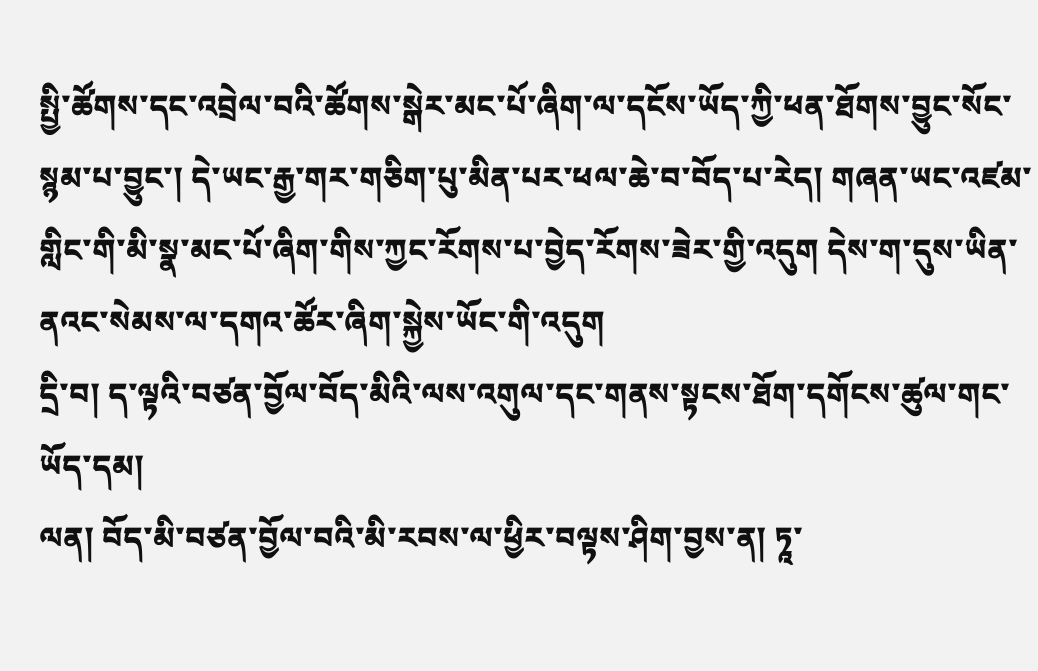སྤྱི་ཚོགས་དང་འབྲེལ་བའི་ཚོགས་སྒེར་མང་པོ་ཞིག་ལ་དངོས་ཡོད་ཀྱི་ཕན་ཐོགས་བྱུང་སོང་སྙམ་པ་བྱུང་། དེ་ཡང་རྒྱ་གར་གཅིག་པུ་མིན་པར་ཕལ་ཆེ་བ་བོད་པ་རེད། གཞན་ཡང་འཛམ་གླིང་གི་མི་སྣ་མང་པོ་ཞིག་གིས་ཀྱང་རོགས་པ་བྱེད་རོགས་ཟེར་གྱི་འདུག དེས་ག་དུས་ཡིན་ནའང་སེམས་ལ་དགའ་ཚོར་ཞིག་སྐྱེས་ཡོང་གི་འདུག
དྲི་བ། ད་ལྟའི་བཙན་བྱོལ་བོད་མིའི་ལས་འགུལ་དང་གནས་སྟངས་ཐོག་དགོངས་ཚུལ་གང་ཡོད་དམ།
ལན། བོད་མི་བཙན་བྱོལ་བའི་མི་རབས་ལ་ཕྱིར་བལྟས་ཤིག་བྱས་ན། ཏཱ་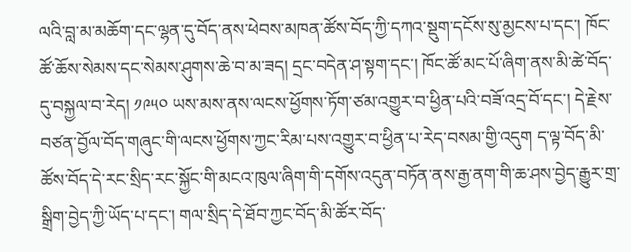ལའི་བླ་མ་མཆོག་དང་ལྷན་དུ་བོད་ནས་ཕེབས་མཁན་ཚོས་བོད་ཀྱི་དཀའ་སྡུག་དངོས་སུ་མྱངས་པ་དང་། ཁོང་ཚོ་ཆོས་སེམས་དང་སེམས་ཤུགས་ཆེ་བ་མ་ཟད། དྲང་བདེན་ཤ་སྟག་དང་། ཁོང་ཚོ་མང་པོ་ཞིག་ནས་མི་ཚེ་བོད་དུ་བསྐྱལ་བ་རེད། ༡༩༥༠ ཡས་མས་ནས་ལངས་ཕྱོགས་ཏོག་ཙམ་འགྱུར་བ་ཕྱིན་པའི་བཟོ་འདྲ་བོ་དང་། དེ་རྗེས་བཙན་བྱོལ་བོད་གཞུང་གི་ལངས་ཕྱོགས་ཀྱང་རིམ་པས་འགྱུར་བ་ཕྱིན་པ་རེད་བསམ་གྱི་འདུག ད་ལྟ་བོད་མི་ཚོས་བོད་དེ་རང་སྲིད་རང་སྐྱོང་གི་མངའ་ཁུལ་ཞིག་གི་དགོས་འདུན་བཏོན་ནས་རྒྱ་ནག་གི་ཆ་ཤས་བྱེད་རྒྱུར་གྲ་སྒྲིག་བྱེད་ཀྱི་ཡོད་པ་དང་། གལ་སྲིད་དེ་ཐོབ་ཀྱང་བོད་མི་ཚོར་བོད་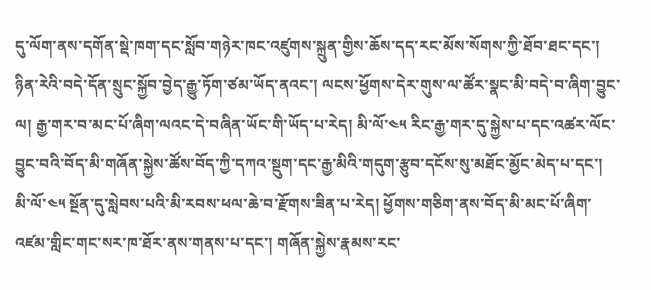དུ་ལོག་ནས་དགོན་སྡེ་ཁག་དང་སློབ་གཉེར་ཁང་འཛུགས་སྐྲུན་གྱིས་ཆོས་དད་རང་མོས་སོགས་ཀྱི་ཐོབ་ཐང་དང་། ཉིན་རེའི་བདེ་དོན་སྲུང་སྐྱོབ་བྱེད་རྒྱུ་ཏོག་ཙམ་ཡོད་ནའང་། ལངས་ཕྱོགས་དེར་གུས་ལ་ཚོར་སྣང་མི་བདེ་བ་ཞིག་བྱུང་ལ། རྒྱ་གར་བ་མང་པོ་ཞིག་ལའང་དེ་བཞིན་ཡོང་གི་ཡོད་པ་རེད། མི་ལོ་༤༥ རིང་རྒྱ་གར་དུ་སྐྱེས་པ་དང་འཚར་ལོང་བྱུང་བའི་བོད་མི་གཞོན་སྐྱེས་ཚོས་བོད་ཀྱི་དཀའ་སྡུག་དང་རྒྱ་མིའི་གདུག་རྩུབ་དངོས་སུ་མཐོང་མྱོང་མེད་པ་དང་། མི་ལོ་༤༥ སྔོན་དུ་སླེབས་པའི་མི་རབས་ཕལ་ཆེ་བ་རྫོགས་ཟིན་པ་རེད། ཕྱོགས་གཅིག་ནས་བོད་མི་མང་པོ་ཞིག་འཛམ་གླིང་གང་སར་ཁ་ཐོར་ནས་གནས་པ་དང་། གཞོན་སྐྱེས་རྣམས་རང་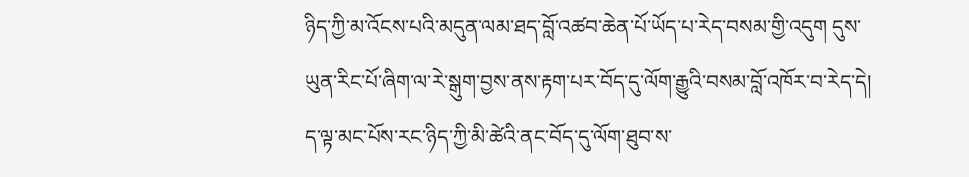ཉིད་ཀྱི་མ་འོངས་པའི་མདུན་ལམ་ཐད་བློ་འཚབ་ཆེན་པོ་ཡོད་པ་རེད་བསམ་གྱི་འདུག དུས་ཡུན་རིང་པོ་ཞིག་ལ་རེ་སྒུག་བྱས་ནས་རྟག་པར་བོད་དུ་ལོག་རྒྱུའི་བསམ་བློ་འཁོར་བ་རེད་དེ། ད་ལྟ་མང་པོས་རང་ཉིད་ཀྱི་མི་ཚེའི་ནང་བོད་དུ་ལོག་ཐུབ་ས་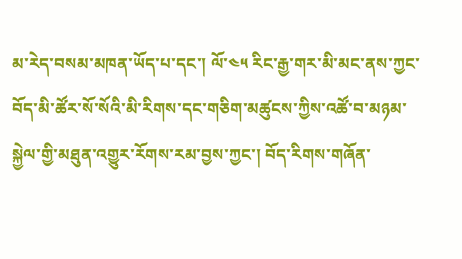མ་རེད་བསམ་མཁན་ཡོད་པ་དང་། ལོ་༤༥ རིང་རྒྱ་གར་མི་མང་ནས་ཀྱང་བོད་མི་ཚོར་སོ་སོའི་མི་རིགས་དང་གཅིག་མཚུངས་ཀྱིས་འཚོ་བ་མཉམ་སྐྱེལ་གྱི་མཐུན་འགྱུར་རོགས་རམ་བྱས་ཀྱང་། བོད་རིགས་གཞོན་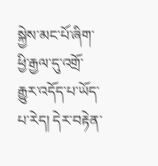སྐྱེས་མང་པོ་ཞིག་ཕྱི་རྒྱལ་དུ་འགྲོ་རྒྱུར་འདོད་པ་ཡོད་པ་རེད། དེར་བརྟེན་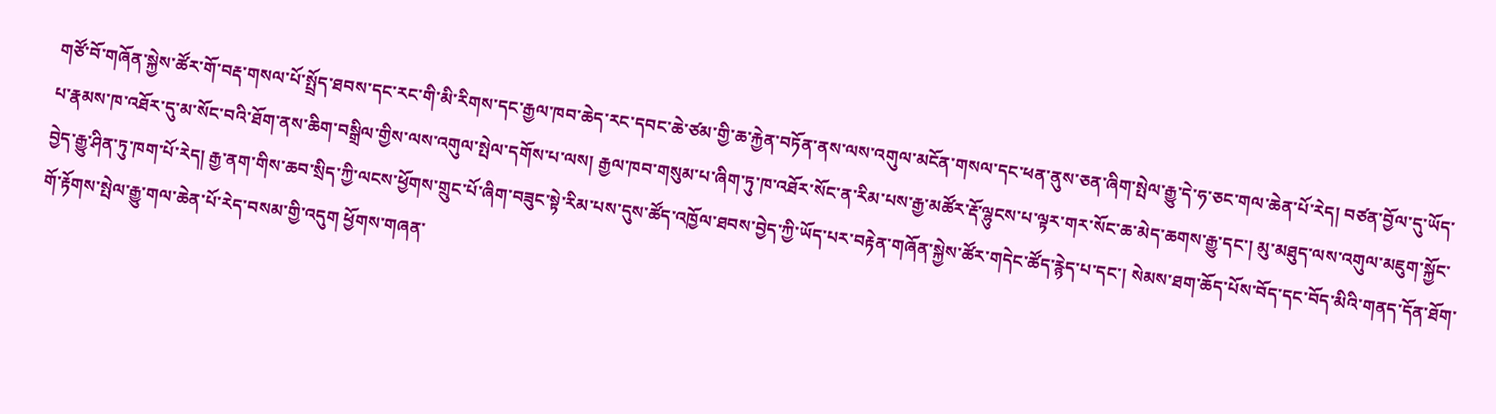གཙོ་བོ་གཞོན་སྐྱེས་ཚོར་གོ་བརྡ་གསལ་པོ་སྤྲོད་ཐབས་དང་རང་གི་མི་རིགས་དང་རྒྱལ་ཁབ་ཆེད་རང་དབང་ཆེ་ཙམ་གྱི་ཆ་རྐྱེན་བཏོན་ནས་ལས་འགུལ་མངོན་གསལ་དང་ཕན་ནུས་ཅན་ཞིག་སྤེལ་རྒྱུ་དེ་ཧ་ཅང་གལ་ཆེན་པོ་རེད། བཙན་བྱོལ་དུ་ཡོད་པ་རྣམས་ཁ་འཐོར་དུ་མ་སོང་བའི་ཐོག་ནས་ཆིག་བསྒྲིལ་གྱིས་ལས་འགུལ་སྤེལ་དགོས་པ་ལས། རྒྱལ་ཁབ་གསུམ་པ་ཞིག་ཏུ་ཁ་འཐོར་སོང་ན་རིམ་པས་རྒྱ་མཚོར་རྡོ་ལྷུངས་པ་ལྟར་གར་སོང་ཆ་མེད་ཆགས་རྒྱུ་དང་། མུ་མཐུད་ལས་འགུལ་མཇུག་སྐྱོང་བྱེད་རྒྱུ་ཤིན་ཏུ་ཁག་པོ་རེད། རྒྱ་ནག་གིས་ཆབ་སྲིད་ཀྱི་ལངས་ཕྱོགས་གྲུང་པོ་ཞིག་བཟུང་སྟེ་རིམ་པས་དུས་ཚོད་འཁྱོལ་ཐབས་བྱེད་ཀྱི་ཡོད་པར་བརྟེན་གཞོན་སྐྱེས་ཚོར་གདེང་ཚོད་རྙེད་པ་དང་། སེམས་ཐག་ཆོད་པོས་བོད་དང་བོད་མིའི་གནད་དོན་ཐོག་གོ་རྟོགས་སྤེལ་རྒྱུ་གལ་ཆེན་པོ་རེད་བསམ་གྱི་འདུག ཕྱོགས་གཞན་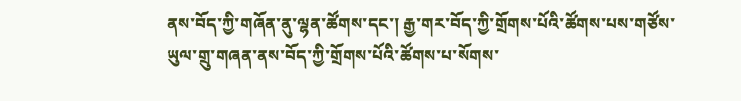ནས་བོད་ཀྱི་གཞོན་ནུ་ལྷན་ཚོགས་དང་། རྒྱ་གར་བོད་ཀྱི་གྲོགས་པོའི་ཚོགས་པས་གཙོས་ཡུལ་གྲུ་གཞན་ནས་བོད་ཀྱི་གྲོགས་པོའི་ཚོགས་པ་སོགས་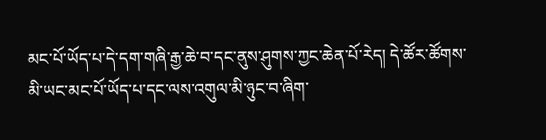མང་པོ་ཡོད་པ་དེ་དག་གཞི་རྒྱ་ཆེ་བ་དང་ནུས་ཤུགས་ཀྱང་ཆེན་པོ་རེད། དེ་ཚོར་ཚོགས་མི་ཡང་མང་པོ་ཡོད་པ་དང་ལས་འགུལ་མི་ཉུང་བ་ཞིག་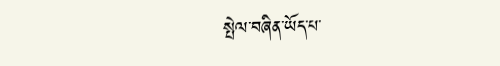སྤེལ་བཞིན་ཡོད་པ་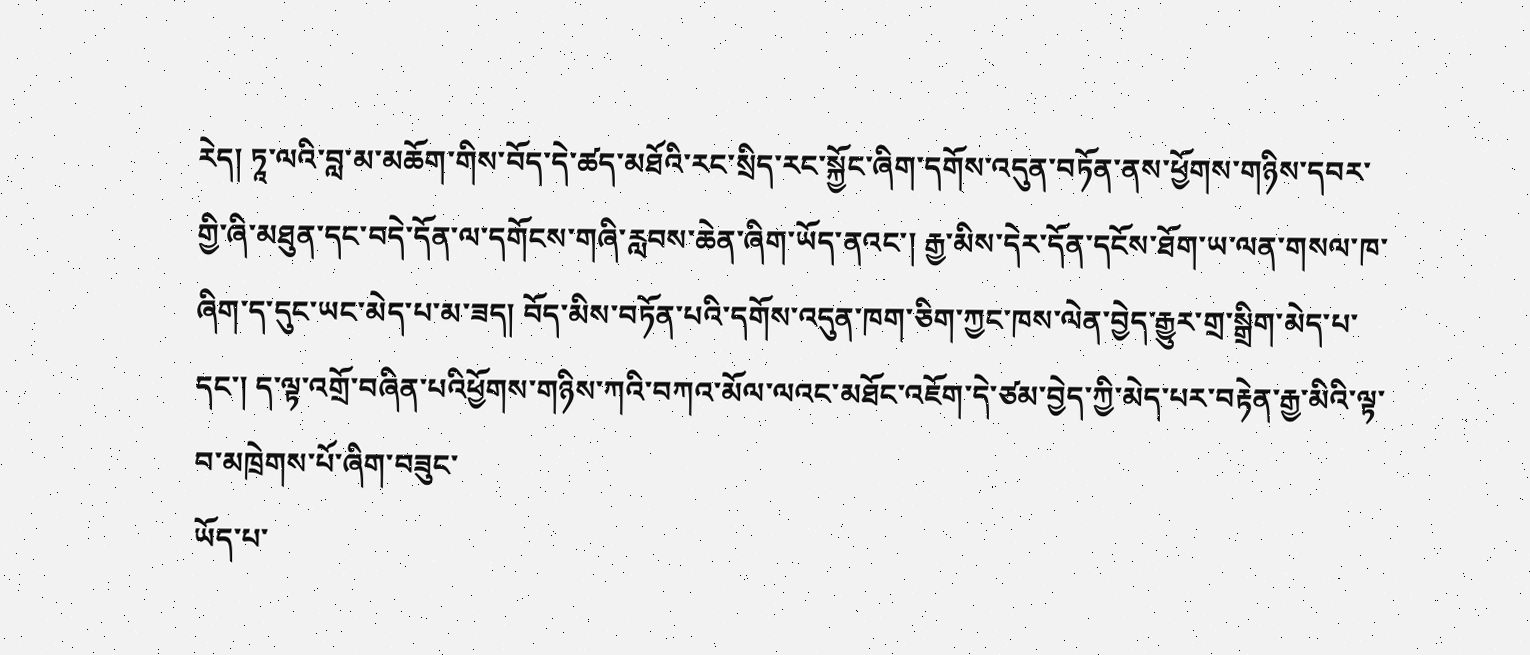རེད། ཏཱ་ལའི་བླ་མ་མཆོག་གིས་བོད་དེ་ཚད་མཐོའི་རང་སྲིད་རང་སྐྱོང་ཞིག་དགོས་འདུན་བཏོན་ནས་ཕྱོགས་གཉིས་དབར་གྱི་ཞི་མཐུན་དང་བདེ་དོན་ལ་དགོངས་གཞི་རླབས་ཆེན་ཞིག་ཡོད་ནའང་། རྒྱ་མིས་དེར་དོན་དངོས་ཐོག་ཡ་ལན་གསལ་ཁ་ཞིག་ད་དུང་ཡང་མེད་པ་མ་ཟད། བོད་མིས་བཏོན་པའི་དགོས་འདུན་ཁག་ཅིག་ཀྱང་ཁས་ལེན་བྱེད་རྒྱུར་གྲ་སྒྲིག་མེད་པ་དང་། ད་ལྟ་འགྲོ་བཞིན་པའིཕྱོགས་གཉིས་ཀའི་བཀའ་མོལ་ལའང་མཐོང་འཇོག་དེ་ཙམ་བྱེད་ཀྱི་མེད་པར་བརྟེན་རྒྱ་མིའི་ལྟ་བ་མཁྲེགས་པོ་ཞིག་བཟུང་
ཡོད་པ་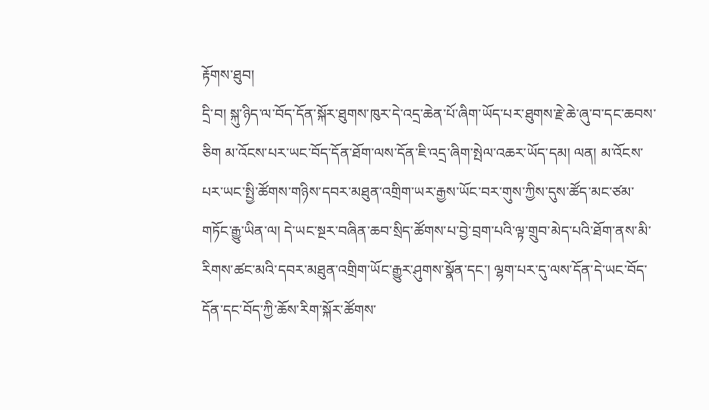རྟོགས་ཐུབ།
དྲི་བ། སྐུ་ཉིད་ལ་བོད་དོན་སྐོར་ཐུགས་ཁུར་དེ་འདྲ་ཆེན་པོ་ཞིག་ཡོད་པར་ཐུགས་རྗེ་ཆེ་ཞུ་བ་དང་ཆབས་ཅིག མ་འོངས་པར་ཡང་བོད་དོན་ཐོག་ལས་དོན་ཇི་འདྲ་ཞིག་སྤེལ་འཆར་ཡོད་དམ། ལན། མ་འོངས་པར་ཡང་སྤྱི་ཚོགས་གཉིས་དབར་མཐུན་འགྲིག་ཡར་རྒྱས་ཡོང་བར་གུས་ཀྱིས་དུས་ཚོད་མང་ཙམ་གཏོང་རྒྱུ་ཡིན་ལ། དེ་ཡང་སྔར་བཞིན་ཆབ་སྲིད་ཚོགས་པ་བྱེ་བྲག་པའི་ལྟ་གྲུབ་མེད་པའི་ཐོག་ནས་མི་རིགས་ཚང་མའི་དབར་མཐུན་འགྲིག་ཡོང་རྒྱུར་ཤུགས་སྣོན་དང་། ལྷག་པར་དུ་ལས་དོན་དེ་ཡང་བོད་དོན་དང་བོད་ཀྱི་ཆོས་རིག་སྐོར་ཚོགས་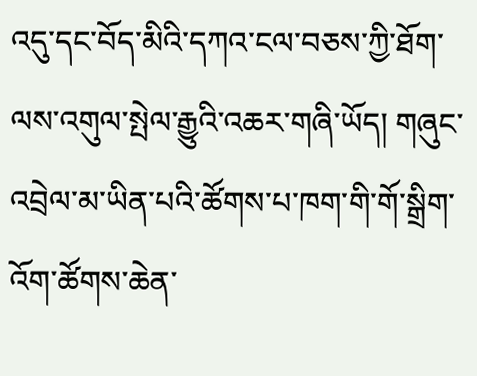འདུ་དང་བོད་མིའི་དཀའ་ངལ་བཅས་ཀྱི་ཐོག་ལས་འགུལ་སྤེལ་རྒྱུའི་འཆར་གཞི་ཡོད། གཞུང་འབྲེལ་མ་ཡིན་པའི་ཚོགས་པ་ཁག་གི་གོ་སྒྲིག་འོག་ཚོགས་ཆེན་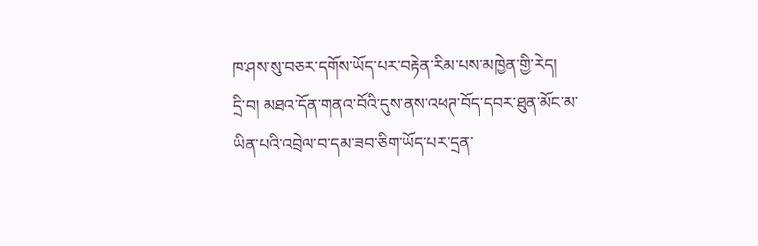ཁ་ཤས་སུ་བཅར་དགོས་ཡོད་པར་བརྟེན་རིམ་པས་མཁྱེན་གྱི་རེད།
དྲི་བ། མཐའ་དོན་གནའ་བོའི་དུས་ནས་འཕཊ་བོད་དབར་ཐུན་མོང་མ་ཡིན་པའི་འབྲེལ་བ་དམ་ཟབ་ཅིག་ཡོད་པར་དྲན་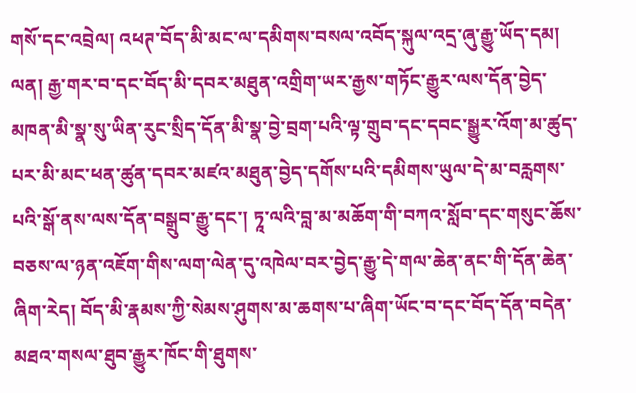གསོ་དང་འབྲེལ། འཕཊ་བོད་མི་མང་ལ་དམིགས་བསལ་འབོད་སྐུལ་འདྲ་ཞུ་རྒྱུ་ཡོད་དམ། ལན། རྒྱ་གར་བ་དང་བོད་མི་དབར་མཐུན་འགྲིག་ཡར་རྒྱས་གཏོང་རྒྱུར་ལས་དོན་བྱེད་མཁན་མི་སྣ་སུ་ཡིན་རུང་སྲིད་དོན་མི་སྣ་བྱེ་བྲག་པའི་ལྟ་གྲུབ་དང་དབང་སྒྱུར་འོག་མ་ཚུད་པར་མི་མང་ཕན་ཚུན་དབར་མཛའ་མཐུན་བྱེད་དགོས་པའི་དམིགས་ཡུལ་དེ་མ་བརླགས་པའི་སྒོ་ནས་ལས་དོན་བསྒྲུབ་རྒྱུ་དང་། ཏཱ་ལའི་བླ་མ་མཆོག་གི་བཀའ་སློབ་དང་གསུང་ཆོས་བཅས་ལ་ཉན་འཇོག་གིས་ལག་ལེན་དུ་འཁེལ་བར་བྱེད་རྒྱུ་དེ་གལ་ཆེན་ནང་གི་དོན་ཆེན་ཞིག་རེད། བོད་མི་རྣམས་ཀྱི་སེམས་ཤུགས་མ་ཆགས་པ་ཞིག་ཡོང་བ་དང་བོད་དོན་བདེན་མཐའ་གསལ་ཐུབ་རྒྱུར་ཁོང་གི་ཐུགས་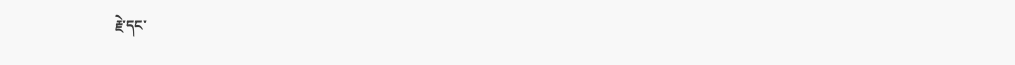རྗེ་དང་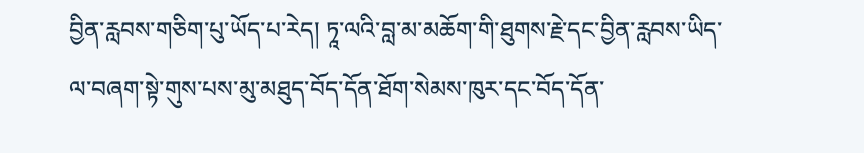བྱིན་རླབས་གཅིག་པུ་ཡོད་པ་རེད། ཏཱ་ལའི་བླ་མ་མཆོག་གི་ཐུགས་རྗེ་དང་བྱིན་རླབས་ཡིད་ལ་བཞག་སྟེ་གུས་པས་མུ་མཐུད་བོད་དོན་ཐོག་སེམས་ཁུར་དང་བོད་དོན་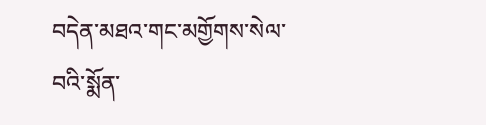བདེན་མཐའ་གང་མགྱོགས་སེལ་བའི་སྨོན་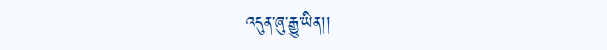འདུན་ཞུ་རྒྱུ་ཡིན།།